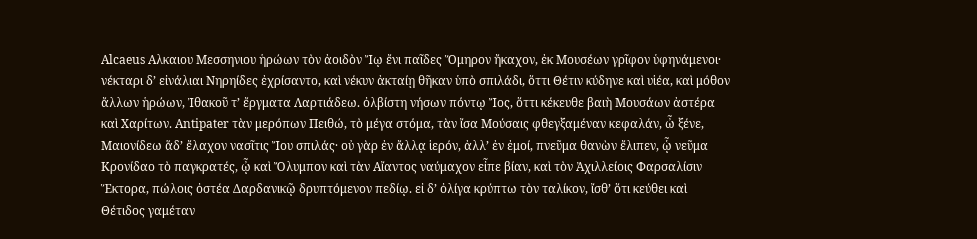Alcaeus Αλκαιου Μεσσηνιου ἡρώων τὸν ἀοιδὸν Ἴῳ ἔνι παῖδες Ὅμηρον ἤκαχον, ἐκ Μουσέων γρῖφον ὑφηνάμενοι· νέκταρι δʼ εἰνάλιαι Νηρηίδες ἐχρίσαντο, καὶ νέκυν ἀκταίῃ θῆκαν ὑπὸ σπιλάδι, ὅττι Θέτιν κύδηνε καὶ υἱέα, καὶ μόθον ἄλλων ἡρώων, Ἰθακοῦ τʼ ἔργματα Λαρτιάδεω. ὀλβίστη νήσων πόντῳ Ἴος, ὅττι κέκευθε βαιὴ Μουσάων ἀστέρα καὶ Χαρίτων. Antipater τὰν μερόπων Πειθώ, τὸ μέγα στόμα, τὰν ἴσα Μούσαις φθεγξαμέναν κεφαλάν, ὦ ξένε, Μαιονίδεω ἅδʼ ἔλαχον νασῖτις Ἴου σπιλάς· οὐ γὰρ ἐν ἄλλᾳ ἱερόν, ἀλλʼ ἐν ἐμοί, πνεῦμα θανὼν ἔλιπεν, ᾧ νεῦμα Κρονίδαο τὸ παγκρατές, ᾦ καὶ Ὄλυμπον καὶ τὰν Αἴαντος ναύμαχον εἶπε βίαν, καὶ τὸν Ἀχιλλείοις Φαρσαλίσιν Ἕκτορα, πώλοις ὀστέα Δαρδανικῷ δρυπτόμενον πεδίῳ. εἰ δʼ ὀλίγα κρύπτω τὸν ταλίκον, ἴσθʼ ὅτι κεύθει καὶ Θέτιδος γαμέταν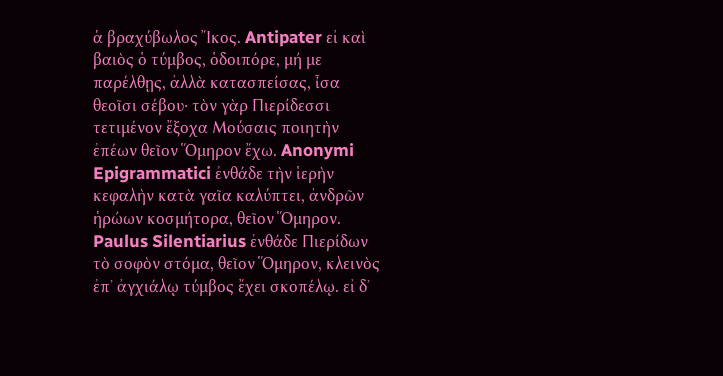ἁ βραχύβωλος Ἴκος. Antipater εἰ καὶ βαιὸς ὁ τύμβος, ὁδοιπόρε, μή με παρέλθῃς, ἀλλὰ κατασπείσας, ἶσα θεοῖσι σέβου· τὸν γὰρ Πιερίδεσσι τετιμένον ἔξοχα Μούσαις ποιητὴν ἐπέων θεῖον Ὅμηρον ἔχω. Anonymi Epigrammatici ἐνθάδε τὴν ἱερὴν κεφαλὴν κατὰ γαῖα καλύπτει, ἀνδρῶν ἡρώων κοσμήτορα, θεῖον Ὅμηρον. Paulus Silentiarius ἐνθάδε Πιερίδων τὸ σοφὸν στόμα, θεῖον Ὅμηρον, κλεινὸς ἐπʼ ἀγχιάλῳ τύμβος ἔχει σκοπέλῳ. εἰ δʼ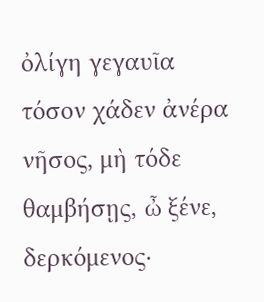ὀλίγη γεγαυῖα τόσον χάδεν ἀνέρα νῆσος, μὴ τόδε θαμβήσῃς, ὦ ξένε, δερκόμενος·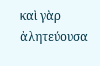καὶ γὰρ ἀλητεύουσα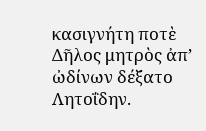κασιγνήτη ποτὲ Δῆλος μητρὸς ἀπʼ ὠδίνων δέξατο Λητοΐδην.